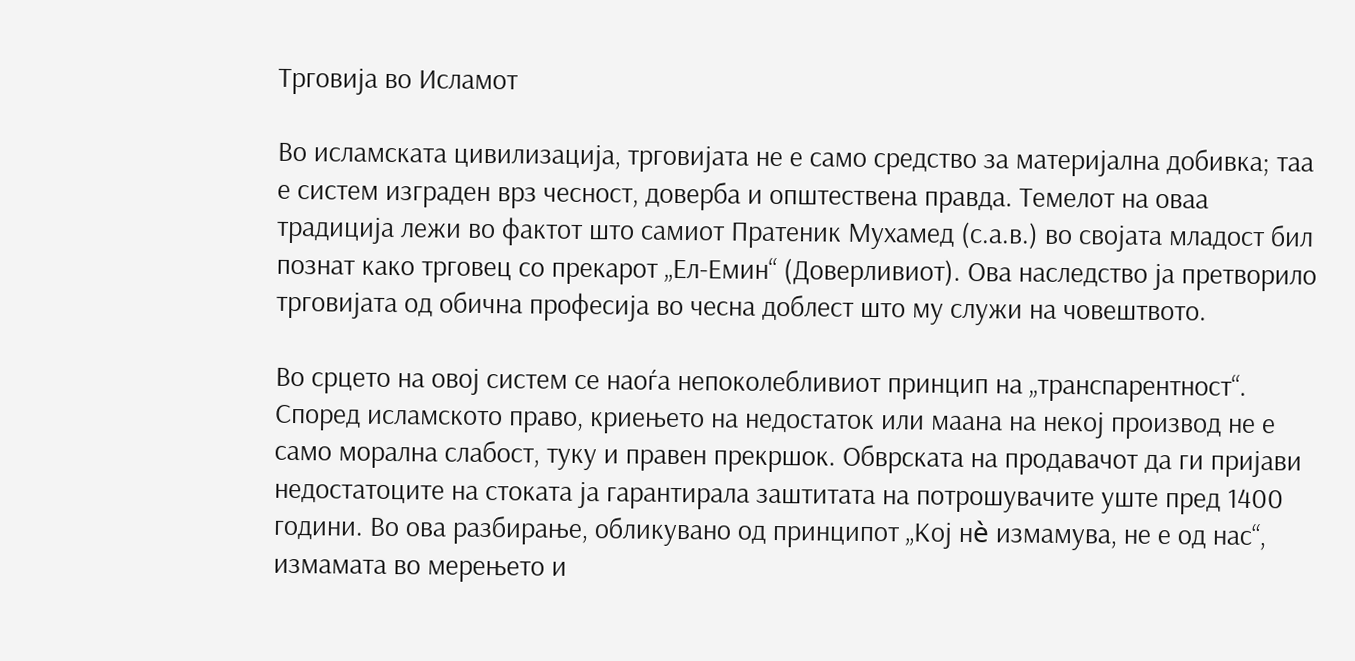Трговија во Исламот

Во исламската цивилизација, трговијата не е само средство за материјална добивка; таа е систем изграден врз чесност, доверба и општествена правда. Темелот на оваа традиција лежи во фактот што самиот Пратеник Мухамед (с.а.в.) во својата младост бил познат како трговец со прекарот „Ел-Емин“ (Доверливиот). Ова наследство ја претворило трговијата од обична професија во чесна доблест што му служи на човештвото.

Во срцето на овој систем се наоѓа непоколебливиот принцип на „транспарентност“. Според исламското право, криењето на недостаток или маана на некој производ не е само морална слабост, туку и правен прекршок. Обврската на продавачот да ги пријави недостатоците на стоката ја гарантирала заштитата на потрошувачите уште пред 1400 години. Во ова разбирање, обликувано од принципот „Кој нè измамува, не е од нас“, измамата во мерењето и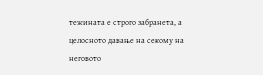тежината е строго забранета, а целосното давање на секому на неговото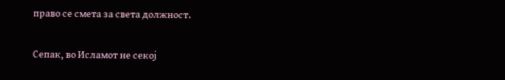право се смета за света должност.

Сепак, во Исламот не секој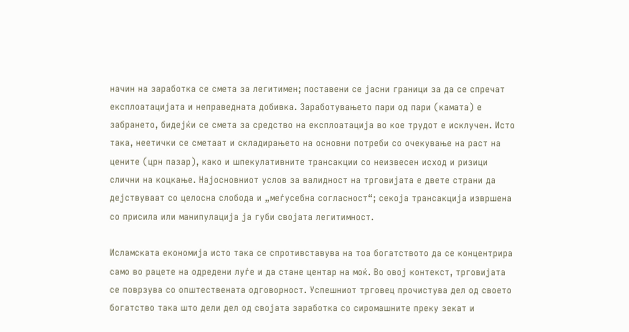начин на заработка се смета за легитимен; поставени се јасни граници за да се спречат експлоатацијата и неправедната добивка. Заработувањето пари од пари (камата) е забрането, бидејќи се смета за средство на експлоатација во кое трудот е исклучен. Исто така, неетички се сметаат и складирањето на основни потреби со очекување на раст на цените (црн пазар), како и шпекулативните трансакции со неизвесен исход и ризици слични на коцкање. Најосновниот услов за валидност на трговијата е двете страни да дејствуваат со целосна слобода и „меѓусебна согласност“; секоја трансакција извршена со присила или манипулација ја губи својата легитимност.

Исламската економија исто така се спротивставува на тоа богатството да се концентрира само во рацете на одредени луѓе и да стане центар на моќ. Во овој контекст, трговијата се поврзува со општествената одговорност. Успешниот трговец прочистува дел од своето богатство така што дели дел од својата заработка со сиромашните преку зекат и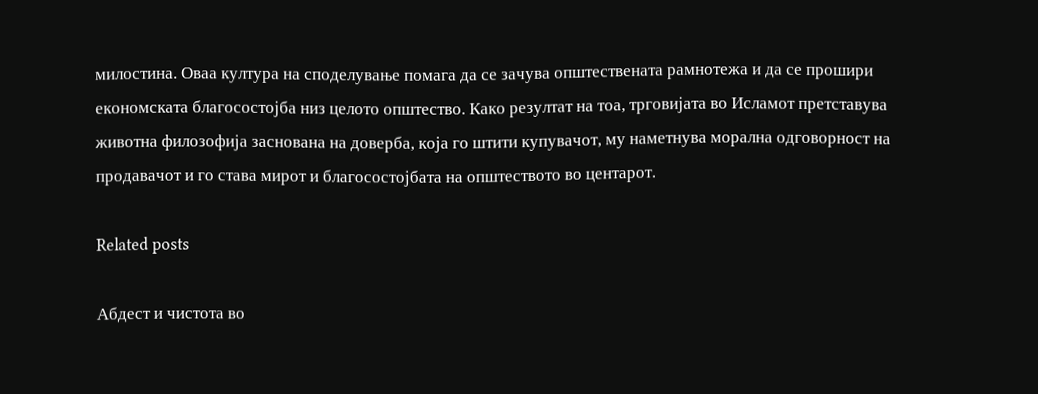милостина. Оваа култура на споделување помага да се зачува општествената рамнотежа и да се прошири економската благосостојба низ целото општество. Како резултат на тоа, трговијата во Исламот претставува животна филозофија заснована на доверба, која го штити купувачот, му наметнува морална одговорност на продавачот и го става мирот и благосостојбата на општеството во центарот.

Related posts

Абдест и чистота во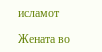исламот

Жената во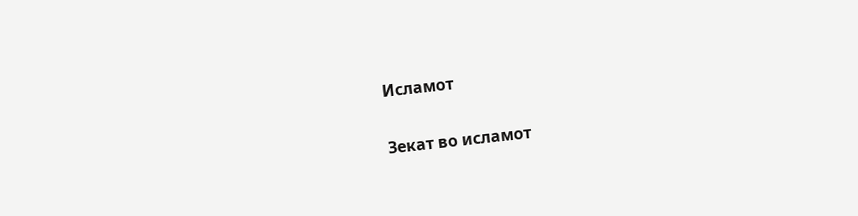Исламот

Зекат во исламот